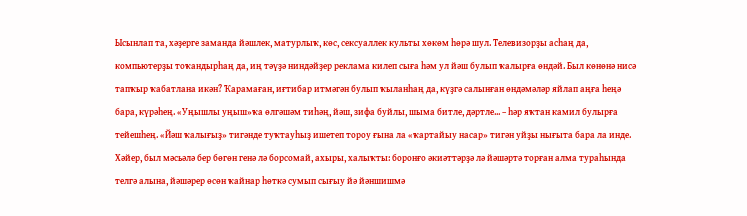Ысынлап та, хәҙерге заманда йәшлек, матурлыҡ, көс, сексуаллек культы хөкөм һөрә шул. Телевизорҙы асһаң да, компьютерҙы тоҡандырһаң да, иң тәүҙә ниндәйҙер реклама килеп сыға һәм ул йәш булып ҡалырға өндәй. Был көнөнә нисә тапҡыр ҡабатлана икән? Ҡарамаған, иғтибар итмәгән булып ҡыланһаң да, күҙгә салынған өндәмәләр яйлап аңға һеңә бара, күрәһең. «Уңышлы уңыш»ҡа өлгәшәм тиһәң, йәш, зифа буйлы, шыма битле, дәртле... – һәр яҡтан камил булырға тейешһең. «Йәш ҡалығыҙ» тигәнде туҡтауһыҙ ишетеп тороу ғына ла «ҡартайыу насар» тигән уйҙы нығыта бара ла инде.
Хәйер, был мәсьәлә бер бөгөн генә лә борсомай, ахыры, халыҡты: боронғо әкиәттәрҙә лә йәшәртә торған алма тураһында телгә алына, йәшәрер өсөн ҡайнар һөткә сумып сығыу йә йәншишмә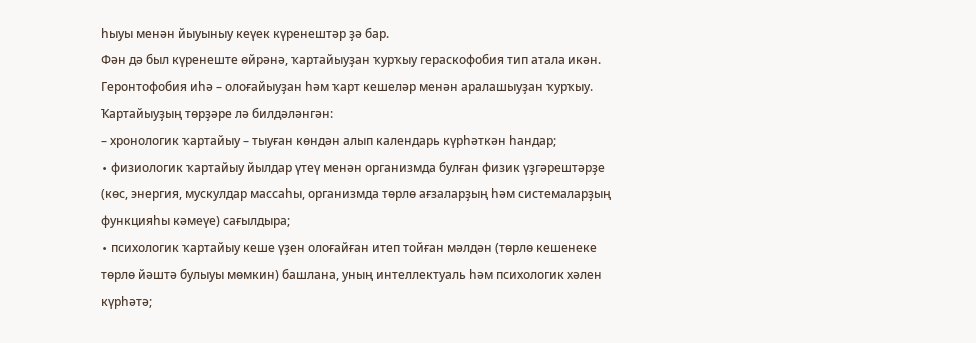һыуы менән йыуыныу кеүек күренештәр ҙә бар.
Фән дә был күренеште өйрәнә, ҡартайыуҙан ҡурҡыу гераскофобия тип атала икән. Геронтофобия иһә – олоғайыуҙан һәм ҡарт кешеләр менән аралашыуҙан ҡурҡыу. Ҡартайыуҙың төрҙәре лә билдәләнгән:
– хронологик ҡартайыу – тыуған көндән алып календарь күрһәткән һандар;
∙ физиологик ҡартайыу йылдар үтеү менән организмда булған физик үҙгәрештәрҙе (көс, энергия, мускулдар массаһы, организмда төрлө ағзаларҙың һәм системаларҙың функцияһы кәмеүе) сағылдыра;
∙ психологик ҡартайыу кеше үҙен олоғайған итеп тойған мәлдән (төрлө кешенеке төрлө йәштә булыуы мөмкин) башлана, уның интеллектуаль һәм психологик хәлен күрһәтә;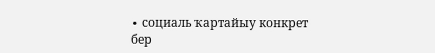∙ социаль ҡартайыу конкрет бер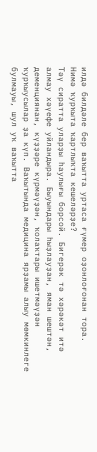илдә билдәле бер ваҡытта уртаса ғүмер оҙонлоғонан тора.
Нимә ҡурҡыта ҡартлыҡта кешеләрҙе?
Тәү сиратта уларҙы һаулығы борсой. Бигерәк тә хәрәкәт итә алмау хәүефе уйландыра. Быуындары һыҙлауҙан, яман шештән, деменциянан, күҙҙәре күрмәүҙән, ҡолаҡтары ишетмәүҙән ҡурҡыусылар ҙа күп. Ваҡытында медицина ярҙамы алыу мөмкинлеге булмауы, шул уҡ ваҡытта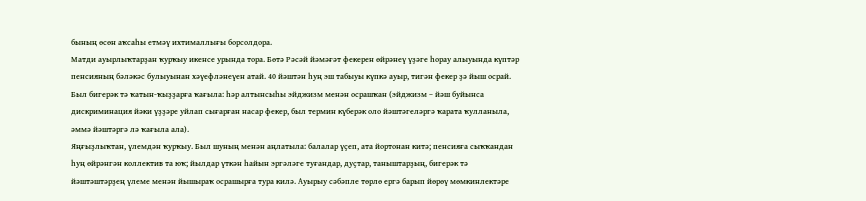бының өсөн аҡсаһы етмәү ихтималлығы борсолдора.
Матди ауырлыҡтарҙан ҡурҡыу икенсе урында тора. Бөтә Рәсәй йәмәғәт фекерен өйрәнеү үҙәге һорау алыуында күптәр пенсияның бәләкәс булыуынан хәүефләнеүен атай. 40 йәштән һуң эш табыуы күпкә ауыр, тигән фекер ҙә йыш осрай. Был бигерәк тә ҡатын-ҡыҙҙарға ҡағыла: һәр алтынсыһы эйджизм менән осрашҡан (эйджизм – йәш буйынса дискриминация йәки үҙҙәре уйлап сығарған насар фекер, был термин күберәк оло йәштәгеләргә ҡарата ҡулланыла, әммә йәштәргә лә ҡағыла ала).
Яңғыҙлыҡтан, үлемдән ҡурҡыу. Был шуның менән аңлатыла: балалар үҫеп, ата йортонан китә; пенсияға сыҡҡандан һуң өйрәнгән коллектив та юҡ; йылдар үткән һайын эргәләге туғандар, дуҫтар, таныштарҙың, бигерәк тә йәштәштәрҙең үлеме менән йышыраҡ осрашырға тура килә. Ауырыу сәбәпле төрлө ергә барып йөрөү мөмкинлектәре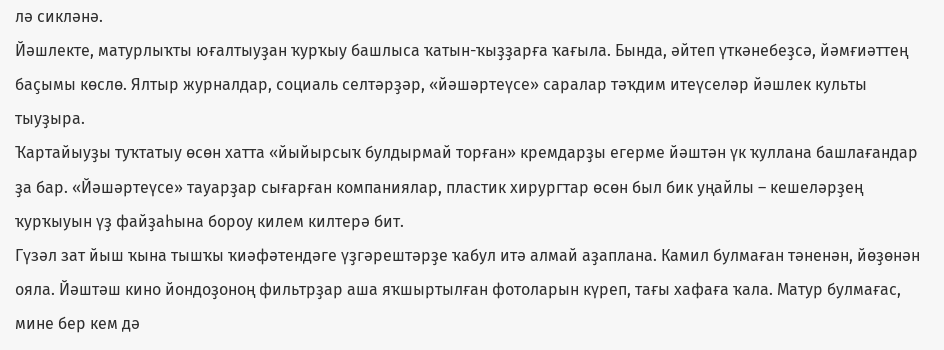лә сикләнә.
Йәшлекте, матурлыҡты юғалтыуҙан ҡурҡыу башлыса ҡатын-ҡыҙҙарға ҡағыла. Бында, әйтеп үткәнебеҙсә, йәмғиәттең баҫымы көслө. Ялтыр журналдар, социаль селтәрҙәр, «йәшәртеүсе» саралар тәҡдим итеүселәр йәшлек культы тыуҙыра.
Ҡартайыуҙы туҡтатыу өсөн хатта «йыйырсыҡ булдырмай торған» кремдарҙы егерме йәштән үк ҡуллана башлағандар ҙа бар. «Йәшәртеүсе» тауарҙар сығарған компаниялар, пластик хирургтар өсөн был бик уңайлы – кешеләрҙең ҡурҡыуын үҙ файҙаһына бороу килем килтерә бит.
Гүзәл зат йыш ҡына тышҡы ҡиәфәтендәге үҙгәрештәрҙе ҡабул итә алмай аҙаплана. Камил булмаған тәненән, йөҙөнән ояла. Йәштәш кино йондоҙоноң фильтрҙар аша яҡшыртылған фотоларын күреп, тағы хафаға ҡала. Матур булмағас, мине бер кем дә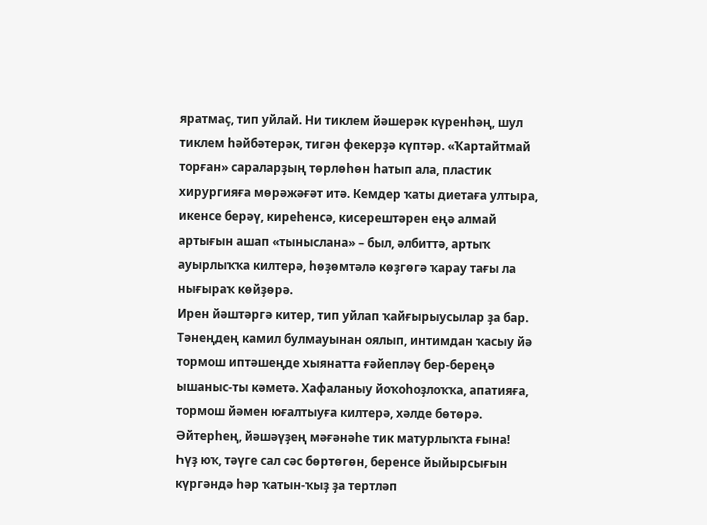яратмаҫ, тип уйлай. Ни тиклем йәшерәк күренһәң, шул тиклем һәйбәтерәк, тигән фекерҙә күптәр. «Ҡартайтмай торған» сараларҙың төрлөһөн һатып ала, пластик хирургияға мөрәжәғәт итә. Кемдер ҡаты диетаға ултыра, икенсе берәү, киреһенсә, кисерештәрен еңә алмай артығын ашап «тыныслана» – был, әлбиттә, артыҡ ауырлыҡҡа килтерә, һөҙөмтәлә көҙгөгә ҡарау тағы ла нығыраҡ көйҙөрә.
Ирен йәштәргә китер, тип уйлап ҡайғырыусылар ҙа бар. Тәнеңдең камил булмауынан оялып, интимдан ҡасыу йә тормош иптәшеңде хыянатта ғәйепләү бер-береңә ышаныс-ты кәметә. Хафаланыу йоҡоһоҙлоҡҡа, апатияға, тормош йәмен юғалтыуға килтерә, хәлде бөтөрә. Әйтерһең, йәшәүҙең мәғәнәһе тик матурлыҡта ғына!
Һүҙ юҡ, тәүге сал сәс бөртөгөн, беренсе йыйырсығын күргәндә һәр ҡатын-ҡыҙ ҙа тертләп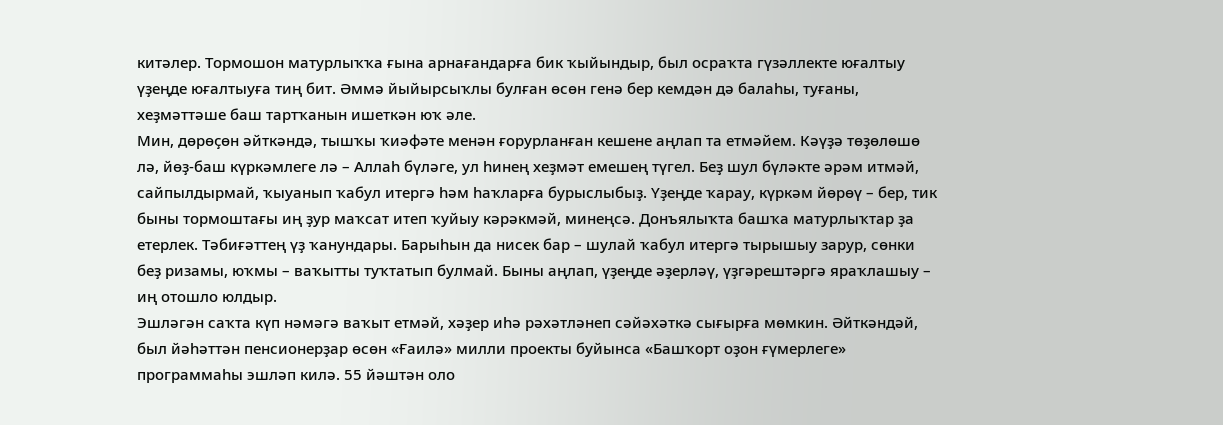китәлер. Тормошон матурлыҡҡа ғына арнағандарға бик ҡыйындыр, был осраҡта гүзәллекте юғалтыу үҙеңде юғалтыуға тиң бит. Әммә йыйырсыҡлы булған өсөн генә бер кемдән дә балаһы, туғаны, хеҙмәттәше баш тартҡанын ишеткән юҡ әле.
Мин, дөрөҫөн әйткәндә, тышҡы ҡиәфәте менән ғорурланған кешене аңлап та етмәйем. Кәүҙә төҙөлөшө лә, йөҙ-баш күркәмлеге лә – Аллаһ бүләге, ул һинең хеҙмәт емешең түгел. Беҙ шул бүләкте әрәм итмәй, сайпылдырмай, ҡыуанып ҡабул итергә һәм һаҡларға бурыслыбыҙ. Үҙеңде ҡарау, күркәм йөрөү – бер, тик быны тормоштағы иң ҙур маҡсат итеп ҡуйыу кәрәкмәй, минеңсә. Донъялыҡта башҡа матурлыҡтар ҙа етерлек. Тәбиғәттең үҙ ҡанундары. Барыһын да нисек бар – шулай ҡабул итергә тырышыу зарур, сөнки беҙ ризамы, юҡмы – ваҡытты туҡтатып булмай. Быны аңлап, үҙеңде әҙерләү, үҙгәрештәргә яраҡлашыу – иң отошло юлдыр.
Эшләгән саҡта күп нәмәгә ваҡыт етмәй, хәҙер иһә рәхәтләнеп сәйәхәткә сығырға мөмкин. Әйткәндәй, был йәһәттән пенсионерҙар өсөн «Ғаилә» милли проекты буйынса «Башҡорт оҙон ғүмерлеге» программаһы эшләп килә. 55 йәштән оло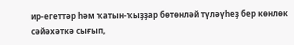ир-егеттәр һәм ҡатын-ҡыҙҙар бөтөнләй түләүһеҙ бер көнлөк сәйәхәткә сығып,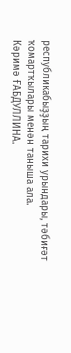республикабыҙҙың тарихи урындары, тәбиғәт ҡомартҡылары менән таныша ала.
Кәримә ҒАБДУЛЛИНА.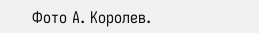Фото А. Королев.